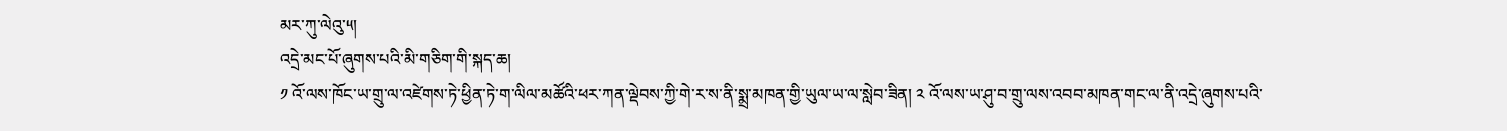མར་ཀུ་ལེའུ་༥།
འདྲེ་མང་པོ་ཞུགས་པའི་མི་གཅིག་གི་སྐད་ཆ།
༡ འོ་ལས་ཁོང་ཡ་གྲུ་ལ་འཛེགས་ཏེ་ཕྱིན་ཏེ་ག་ལིལ་མཚོའི་ཕར་ཀན་ལྡེབས་ཀྱི་གེ་ར་ས་ནི་སྨྲ་མཁན་གྱི་ཡུལ་ཡ་ལ་སླེབ་ཟིན། ༢ འོ་ལས་ཡ་ཤུ་བ་གྲུ་ལས་འབབ་མཁན་གང་ལ་ནི་འདྲེ་ཞུགས་པའི་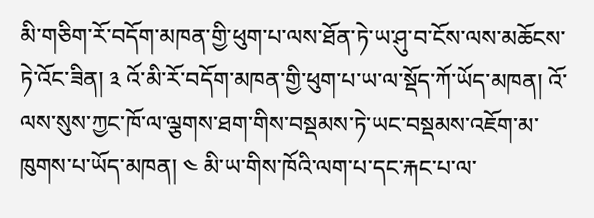མི་གཅིག་རོ་བདོག་མཁན་གྱི་ཕུག་པ་ལས་ཐོན་ཏེ་ཡ་ཤུ་བ་ངོས་ལས་མཆོངས་ཏེ་འོང་ཟིན། ༣ འོ་མི་རོ་བདོག་མཁན་གྱི་ཕུག་པ་ཡ་ལ་སྡོད་ཀོ་ཡོད་མཁན། འོ་ལས་སུས་ཀྱང་ཁོ་ལ་ལྕགས་ཐག་གིས་བསྡམས་ཏེ་ཡང་བསྡམས་འཇོག་མ་ཁུགས་པ་ཡོད་མཁན། ༤ མི་ཡ་གིས་ཁོའི་ལག་པ་དང་རྐང་པ་ལ་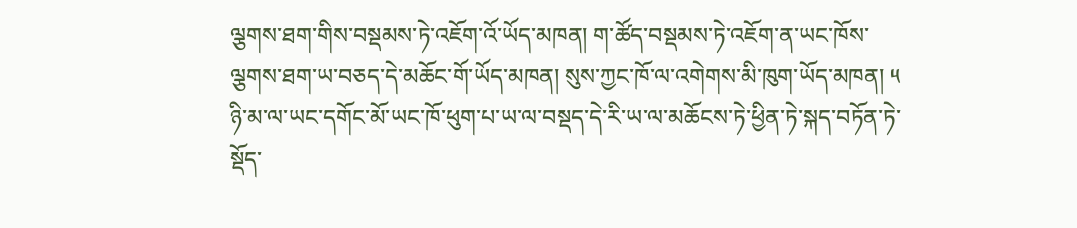ལྕགས་ཐག་གིས་བསྡམས་ཏེ་འཇོག་འོ་ཡོད་མཁན། ག་ཚོད་བསྡམས་ཏེ་འཇོག་ན་ཡང་ཁོས་ལྕགས་ཐག་ཡ་བཅད་དེ་མཆོང་གོ་ཡོད་མཁན། སུས་ཀྱང་ཁོ་ལ་འགེགས་མི་ཁུག་ཡོད་མཁན། ༥ ཉི་མ་ལ་ཡང་དགོང་མོ་ཡང་ཁོ་ཕུག་པ་ཡ་ལ་བསྡད་དེ་རི་ཡ་ལ་མཆོངས་ཏེ་ཕྱིན་ཏེ་སྐད་བཏོན་ཏེ་སྡོད་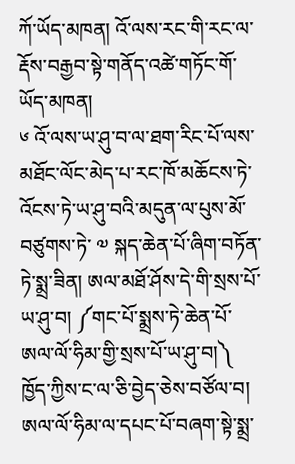ཀོ་ཡོད་མཁན། འོ་ལས་རང་གི་རང་ལ་རྡོས་བརྒྱབ་སྟེ་གནོད་འཚེ་གཏོང་གོ་ཡོད་མཁན།
༦ འོ་ལས་ཡ་ཤུ་བ་ལ་ཐག་རིང་པོ་ལས་མཐོང་ལོང་མེད་པ་རང་ཁོ་མཆོངས་ཏེ་འོངས་ཏེ་ཡ་ཤུ་བའི་མདུན་ལ་པུས་མོ་བཙུགས་ཏེ་ ༧ སྐད་ཆེན་པོ་ཞིག་བཏོན་ཏེ་སྨྲ་ཟིན། ཨལ་མཐོ་ཤོས་དེ་གི་སྲས་པོ་ཡ་ཤུ་བ། ༼གང་པོ་སྨྲས་ཏེ་ཆེན་པོ་ཨལ་ལོ་ཧིམ་གྱི་སྲས་པོ་ཡ་ཤུ་བ།༽ ཁྱོད་ཀྱིས་ང་ལ་ཅི་བྱེད་ཅེས་བཙོལ་བ། ཨལ་ལོ་ཧིམ་ལ་དཔང་པོ་བཞག་སྟེ་སྨྲ་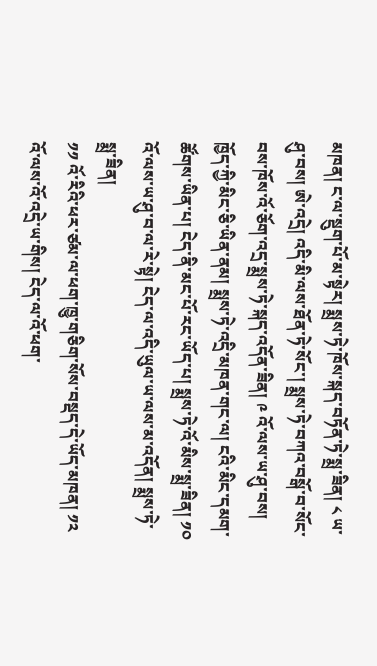མཁན། ང་ལ་སྡུག་པོ་མ་སྟེར། སྨྲས་ཏེ་ཁོས་སྐད་བཏོན་ཏེ་སྨྲ་ཟིན། ༨ ཡ་ཤུ་བས། ཨེ་འདྲེ། འདི་མི་ལས་ཐོན་ཏེ་སོང་། སྨྲས་ཏེ་བཀའ་བསྒོ་བ་སོང་བས་ཁོས་འོ་ཅོག་འདྲ་སྨྲས་ཏེ་སྐད་འདོན་ཟིན། ༩ འོ་ལས་ཡ་ཤུ་བས། ཁྱོད་ཀྱི་མིང་ཅི་ཡིན་ནམ། སྨྲས་ཏེ་འདྲི་མཁན་གང་ལ། ངའི་མིང་དམག་ཚོགས་ཡིན་པ། ངེད་ནི་མང་པོ་རང་ཡོད་པ། སྨྲས་ཏེ་འོ་མིས་སྨྲ་ཟིན། ༡༠ འོ་ལས་ཡ་ཤུ་བ་ལ་རེ་སྟེ། ངེད་ལ་འདི་ཡུལ་ཡ་ལས་མ་འདོན། སྨྲས་ཏེ་སྨྲ་ཟིན།
༡༡ འོ་རིའི་ཕར་ཙམ་ལ་ཕག་ཁྱུ་གཅིག་སོས་བསྡད་དེ་ཡོད་མཁན། ༡༢ འོ་ལས་འོ་འདྲེ་ཡ་གིས། ངེད་ལ་འོ་ཕག་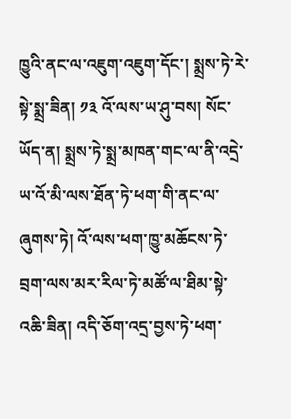ཁྱུའི་ནང་ལ་འཇུག་འཇུག་དོང་། སྨྲས་ཏེ་རེ་སྟེ་སྨྲ་ཟིན། ༡༣ འོ་ལས་ཡ་ཤུ་བས། སོང་ཡོད་ན། སྨྲས་ཏེ་སྨྲ་མཁན་གང་ལ་ནི་འདྲེ་ཡ་འོ་མི་ལས་ཐོན་ཏེ་ཕག་གི་ནང་ལ་ཞུགས་ཏེ། འོ་ལས་ཕག་ཁྱུ་མཆོངས་ཏེ་བྲག་ལས་མར་རིལ་ཏེ་མཚོ་ལ་ཐིམ་སྟེ་འཆི་ཟིན། འདི་ཅོག་འདྲ་བྱས་ཏེ་ཕག་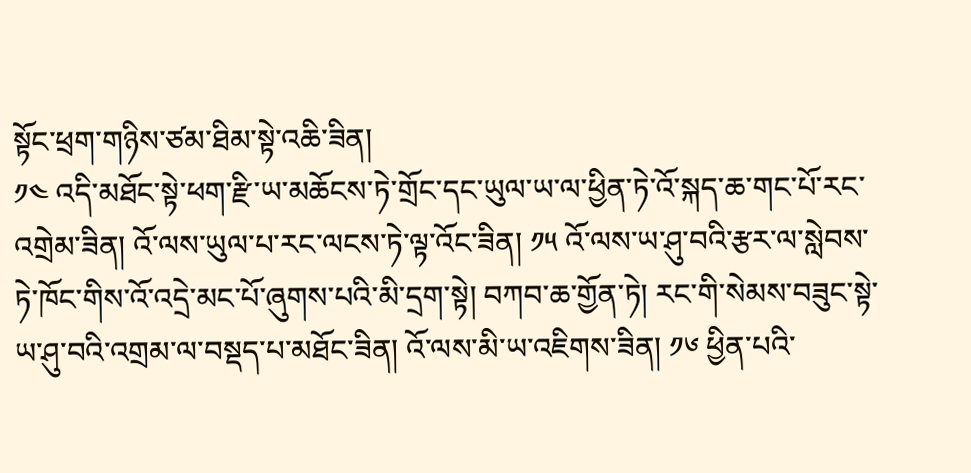སྟོང་ཕྲག་གཉིས་ཙམ་ཐིམ་སྟེ་འཆི་ཟིན།
༡༤ འདི་མཐོང་སྟེ་ཕག་རྫི་ཡ་མཆོངས་ཏེ་གྲོང་དང་ཡུལ་ཡ་ལ་ཕྱིན་ཏེ་འོ་སྐད་ཆ་གང་པོ་རང་འགྲེམ་ཟིན། འོ་ལས་ཡུལ་པ་རང་ལངས་ཏེ་ལྟ་འོང་ཟིན། ༡༥ འོ་ལས་ཡ་ཤུ་བའི་རྩར་ལ་སླེབས་ཏེ་ཁོང་གིས་འོ་འདྲེ་མང་པོ་ཞུགས་པའི་མི་དྲག་སྟེ། བཀབ་ཆ་གྱོན་ཏེ། རང་གི་སེམས་བཟུང་སྟེ་ཡ་ཤུ་བའི་འགྲམ་ལ་བསྡད་པ་མཐོང་ཟིན། འོ་ལས་མི་ཡ་འཇིགས་ཟིན། ༡༦ ཕྱིན་པའི་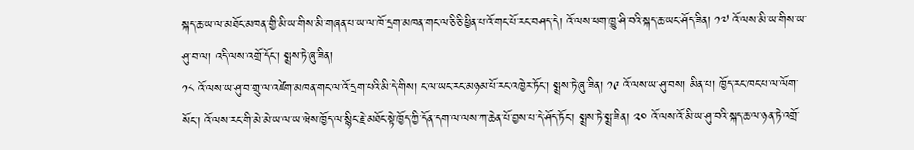སྐད་ཆ་ཡ་ལ་མཐོང་མཁན་གྱི་མི་ཡ་གིས་མི་གཞན་པ་ཡ་ལ་ཁོ་དྲག་མཁན་གང་ལ་ཅི་ཅི་ཕྱིན་པ་འོ་གང་པོ་རང་བཤད་དེ། འོ་ལས་ཕག་ཁྱུ་ཤི་བའི་སྐད་ཆ་ཡང་ཤོད་ཟིན། ༡༧ འོ་ལས་མི་ཡ་གིས་ཡ་ཤུ་བ་ལ། འདི་ལས་འགྲོ་དོང་། སྨྲས་ཏེ་ཞུ་ཟིན།
༡༨ འོ་ལས་ཡ་ཤུ་བ་གྲུ་ལ་འཛེག་མཁན་གང་ལ་འོ་དྲག་པའི་མི་དེ་གིས། ང་ལ་ཡང་རང་མཉམ་པོ་རང་འཁྱེར་ཏོང་། སྨྲས་ཏེ་ཞུ་ཟིན། ༡༩ འོ་ལས་ཡ་ཤུ་བས། མིན་པ། ཁྱོད་རང་ཁང་པ་ལ་ལོག་སོང་། འོ་ལས་རང་གི་མེ་མེ་ཡ་ལ་ཡ་ཝེས་ཁྱོད་ལ་སྙིང་རྗེ་མཐོང་སྟེ་ཁྱོད་ཀྱི་དོན་དག་ལ་ལས་ཀ་ཆེན་པོ་བྱས་པ་དེ་ཤོད་ཏོང་། སྨྲས་ཏེ་སྨྲ་ཟིན། ༢༠ འོ་ལས་འོ་མི་ཡ་ཤུ་བའི་སྐད་ཆ་ལ་ཉན་ཏེ་འགྲོ་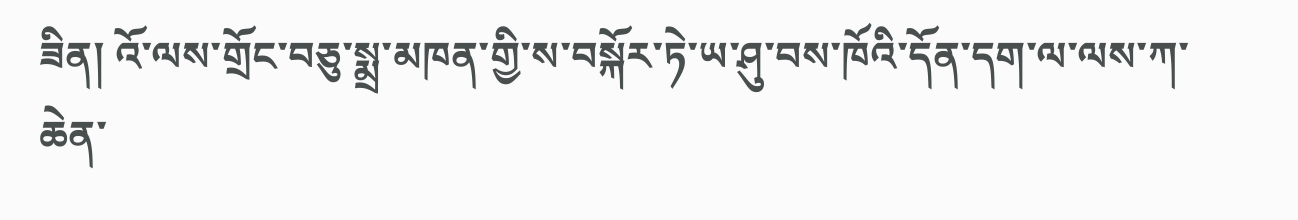ཟིན། འོ་ལས་གྲོང་བཅུ་སྨྲ་མཁན་གྱི་ས་བསྐོར་ཏེ་ཡ་ཤུ་བས་ཁོའི་དོན་དག་ལ་ལས་ཀ་ཆེན་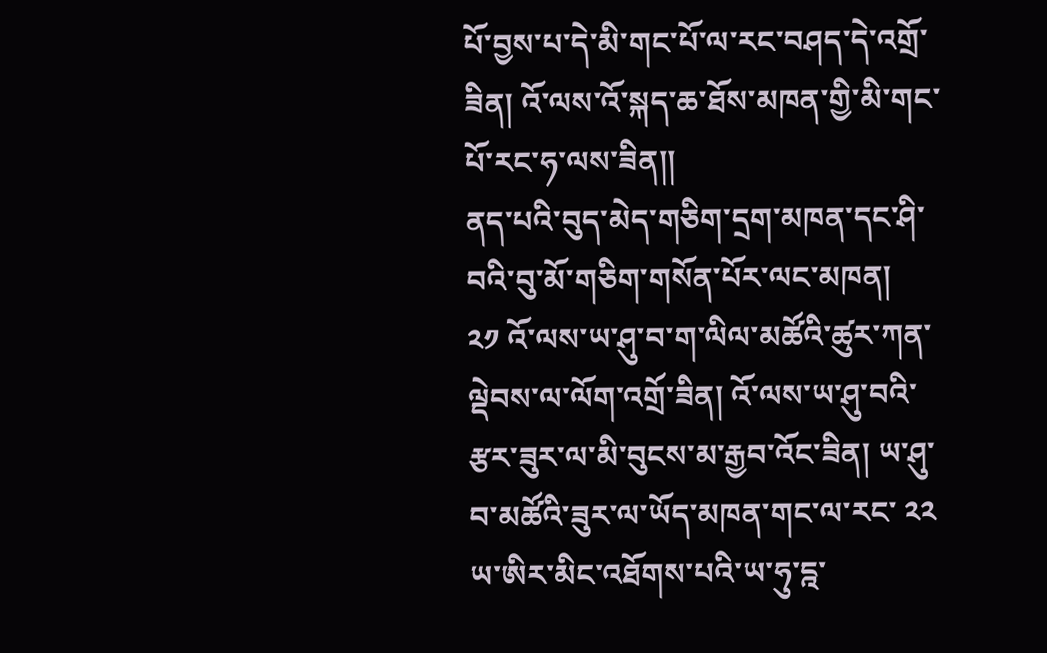པོ་བྱས་པ་དེ་མི་གང་པོ་ལ་རང་བཤད་དེ་འགྲོ་ཟིན། འོ་ལས་འོ་སྐད་ཆ་ཐོས་མཁན་གྱི་མི་གང་པོ་རང་ཧ་ལས་ཟིན།།
ནད་པའི་བུད་མེད་གཅིག་དྲག་མཁན་དང་ཤི་བའི་བུ་མོ་གཅིག་གསོན་པོར་ལང་མཁན།
༢༡ འོ་ལས་ཡ་ཤུ་བ་ག་ལིལ་མཚོའི་ཚུར་ཀན་ལྡེབས་ལ་ལོག་འགྲོ་ཟིན། འོ་ལས་ཡ་ཤུ་བའི་རྩར་ཟུར་ལ་མི་བུངས་མ་རྒྱབ་འོང་ཟིན། ཡ་ཤུ་བ་མཚོའི་ཟུར་ལ་ཡོད་མཁན་གང་ལ་རང་ ༢༢ ཡ་ཨིར་མིང་འཐོགས་པའི་ཡ་ཧུ་དྰ་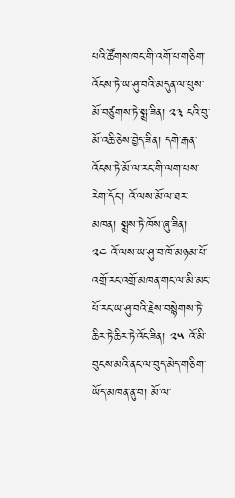པའི་ཚོགས་ཁང་གི་འགོ་པ་གཅིག་འོངས་ཏེ་ཡ་ཤུ་བའི་མདུན་ལ་པུས་མོ་བཙུགས་ཏེ་སྨྲ་ཟིན། ༢༣ ངའི་བུ་མོ་འཆི་ཅེས་བྱེད་ཟིན། དགེ་རྒན་འོངས་ཏེ་མོ་ལ་རང་གི་ལག་པས་རེག་དོང་། འོ་ལས་མོ་ལ་ཐར་མཁན། སྨྲས་ཏེ་ཁོས་ཞུ་ཟིན།
༢༤ འོ་ལས་ཡ་ཤུ་བ་ཁོ་མཉམ་པོ་འགྲོ་རང་འགྲོ་མཁན་གང་ལ་མི་མང་པོ་རང་ཡ་ཤུ་བའི་རྗེས་བསྙེགས་ཏེ་ཆིར་ཏེ་ཆིར་ཏེ་འོང་ཟིན། ༢༥ འོ་མི་བུངས་མའི་ནང་ལ་བུད་མེད་གཅིག་ཡོད་མཁན་ནུ་བ། མོ་ལ་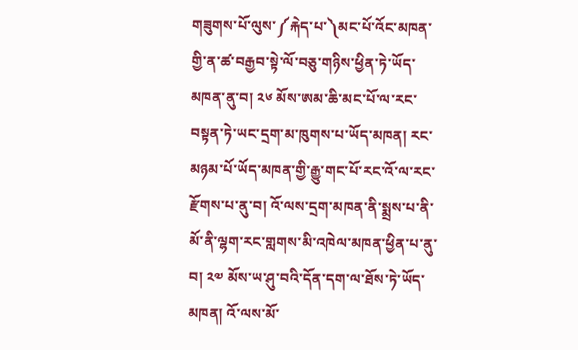གཟུགས་པོ་ལུས་༼རྐེད་པ་༽མང་པོ་འོང་མཁན་གྱི་ན་ཚ་བརྒྱབ་སྟེ་ལོ་བཅུ་གཉིས་ཕྱིན་ཏེ་ཡོད་མཁན་ནུ་བ། ༢༦ མོས་ཨམ་ཆི་མང་པོ་ལ་རང་བསྟན་ཏེ་ཡང་དྲག་མ་ཁུགས་པ་ཡོད་མཁན། རང་མཉམ་པོ་ཡོད་མཁན་གྱི་རྒྱུ་གང་པོ་རང་འོ་ལ་རང་རྫོགས་པ་ནུ་བ། འོ་ལས་དྲག་མཁན་ནི་སྨྲས་པ་ནི་མོ་ནི་ལྷག་རང་གླགས་མི་འཁེལ་མཁན་ཕྱིན་པ་ནུ་བ། ༢༧ མོས་ཡ་ཤུ་བའི་དོན་དག་ལ་ཐོས་ཏེ་ཡོད་མཁན། འོ་ལས་མོ་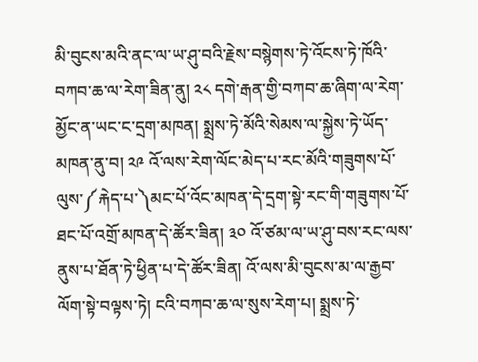མི་བུངས་མའི་ནང་ལ་ཡ་ཤུ་བའི་རྗེས་བསྙེགས་ཏེ་འོངས་ཏེ་ཁོའི་བཀབ་ཆ་ལ་རེག་ཟིན་ནུ། ༢༨ དགེ་རྒན་གྱི་བཀབ་ཆ་ཞིག་ལ་རེག་མྱོང་ན་ཡང་ང་དྲག་མཁན། སྨྲས་ཏེ་མོའི་སེམས་ལ་སྐྱེས་ཏེ་ཡོད་མཁན་ནུ་བ། ༢༩ འོ་ལས་རེག་ལོང་མེད་པ་རང་མོའི་གཟུགས་པོ་ལུས་༼རྐེད་པ་༽མང་པོ་འོང་མཁན་དེ་དྲག་སྟེ་རང་གི་གཟུགས་པོ་ཐང་པོ་འགྲོ་མཁན་དེ་ཚོར་ཟིན། ༣༠ འོ་ཙམ་ལ་ཡ་ཤུ་བས་རང་ལས་ནུས་པ་ཐོན་ཏེ་ཕྱིན་པ་དེ་ཚོར་ཟིན། འོ་ལས་མི་བུངས་མ་ལ་རྒྱབ་ལོག་སྟེ་བལྟས་ཏེ། ངའི་བཀབ་ཆ་ལ་སུས་རེག་པ། སྨྲས་ཏེ་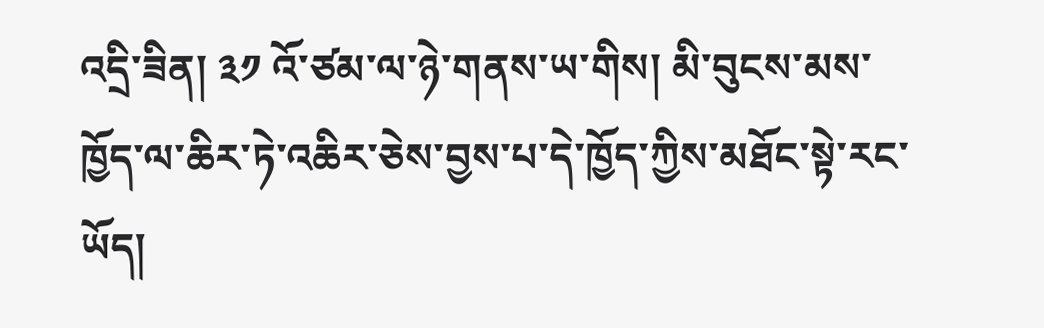འདྲི་ཟིན། ༣༡ འོ་ཙམ་ལ་ཉེ་གནས་ཡ་གིས། མི་བུངས་མས་ཁྱོད་ལ་ཆིར་ཏེ་འཆིར་ཅེས་བྱས་པ་དེ་ཁྱོད་ཀྱིས་མཐོང་སྟེ་རང་ཡོད།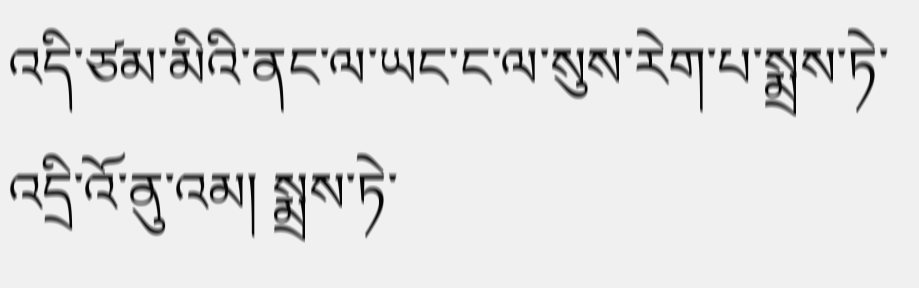འདི་ཙམ་མིའི་ནང་ལ་ཡང་ང་ལ་སུས་རེག་པ་སྨྲས་ཏེ་འདྲི་འོ་ནུ་འམ། སྨྲས་ཏེ་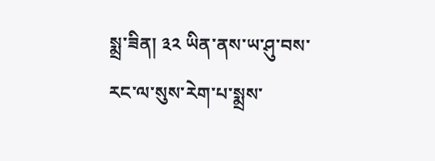སྨྲ་ཟིན། ༣༢ ཡིན་ནས་ཡ་ཤུ་བས་རང་ལ་སུས་རེག་པ་སྨྲས་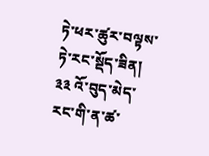ཏེ་ཕར་ཚུར་བལྟས་ཏེ་རང་སྡོད་ཟིན། ༣༣ འོ་བུད་མེད་རང་གི་ན་ཚ་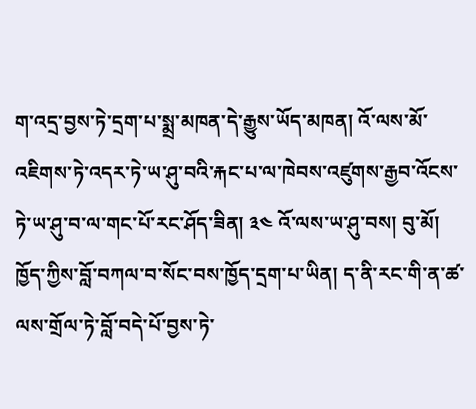ག་འདྲ་བྱས་ཏེ་དྲག་པ་སྨྲ་མཁན་དེ་རྒྱུས་ཡོད་མཁན། འོ་ལས་མོ་འཇིགས་ཏེ་འདར་ཏེ་ཡ་ཤུ་བའི་རྐང་པ་ལ་ཁེབས་འཛུགས་རྒྱབ་འོངས་ཏེ་ཡ་ཤུ་བ་ལ་གང་པོ་རང་ཤོད་ཟིན། ༣༤ འོ་ལས་ཡ་ཤུ་བས། བུ་མོ། ཁྱོད་ཀྱིས་བློ་བཀལ་བ་སོང་བས་ཁྱོད་དྲག་པ་ཡིན། ད་ནི་རང་གི་ན་ཚ་ལས་གྲོལ་ཏེ་བློ་བདེ་པོ་བྱས་ཏེ་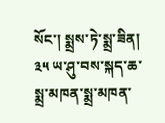སོང་། སྨྲས་ཏེ་སྨྲ་ཟིན།
༣༥ ཡ་ཤུ་བས་སྐད་ཆ་སྨྲ་མཁན་སྨྲ་མཁན་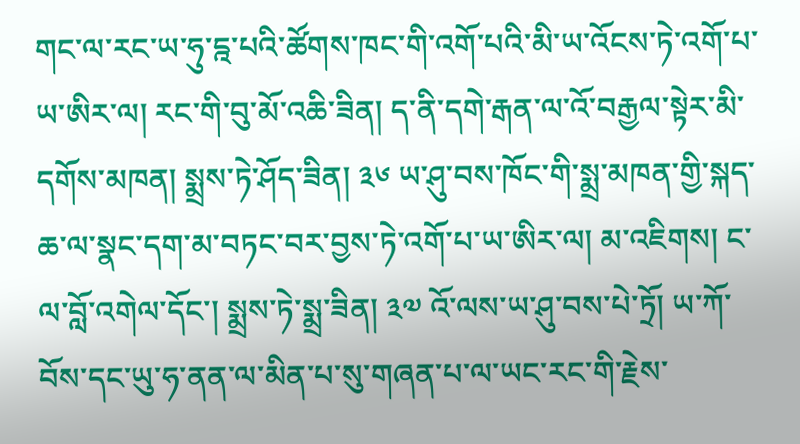གང་ལ་རང་ཡ་ཧུ་དྰ་པའི་ཚོགས་ཁང་གི་འགོ་པའི་མི་ཡ་འོངས་ཏེ་འགོ་པ་ཡ་ཨིར་ལ། རང་གི་བུ་མོ་འཆི་ཟིན། ད་ནི་དགེ་རྒན་ལ་འོ་བརྒྱལ་སྟེར་མི་དགོས་མཁན། སྨྲས་ཏེ་ཤོད་ཟིན། ༣༦ ཡ་ཤུ་བས་ཁོང་གི་སྨྲ་མཁན་གྱི་སྐད་ཆ་ལ་སྣང་དག་མ་བཏང་བར་བྱས་ཏེ་འགོ་པ་ཡ་ཨིར་ལ། མ་འཇིགས། ང་ལ་བློ་འགེལ་དོང་། སྨྲས་ཏེ་སྨྲ་ཟིན། ༣༧ འོ་ལས་ཡ་ཤུ་བས་པེ་ཏྲོ། ཡ་ཀོ་བོས་དང་ཡུ་ཧ་ནན་ལ་མིན་པ་སུ་གཞན་པ་ལ་ཡང་རང་གི་རྗེས་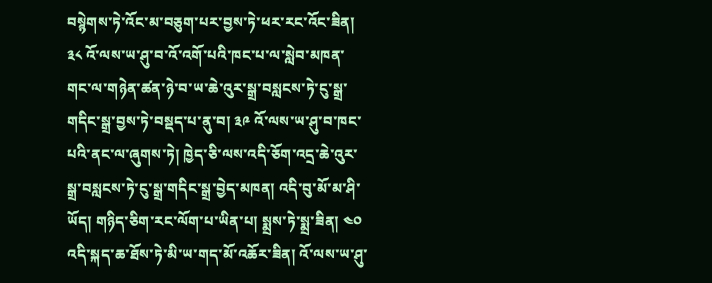བསྙེགས་ཏེ་འོང་མ་བཅུག་པར་བྱས་ཏེ་ཕར་རང་འོང་ཟིན། ༣༨ འོ་ལས་ཡ་ཤུ་བ་འོ་འགོ་པའི་ཁང་པ་ལ་སླེབ་མཁན་གང་ལ་གཉེན་ཚན་ཉེ་བ་ཡ་ཆེ་འུར་སྒྲ་བསླངས་ཏེ་ངུ་སྒྲ་གདིང་སྒྲ་བྱས་ཏེ་བསྡད་པ་ནུ་བ། ༣༩ འོ་ལས་ཡ་ཤུ་བ་ཁང་པའི་ནང་ལ་ཞུགས་ཏེ། ཁྱེད་ཅི་ལས་འདི་ཅོག་འདྲ་ཆེ་འུར་སྒྲ་བསླངས་ཏེ་ངུ་སྒྲ་གདིང་སྒྲ་བྱེད་མཁན། འདི་བུ་མོ་མ་ཤི་ཡོད། གཉིད་ཅིག་རང་ལོག་པ་ཡིན་པ། སྨྲས་ཏེ་སྨྲ་ཟིན། ༤༠ འདི་སྐད་ཆ་ཐོས་ཏེ་མི་ཡ་གད་མོ་འཆོར་ཟིན། འོ་ལས་ཡ་ཤུ་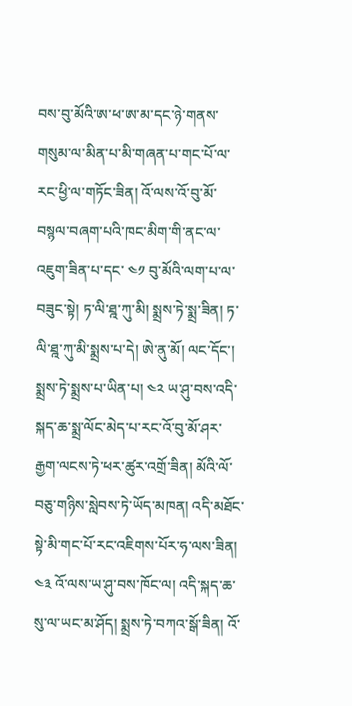བས་བུ་མོའི་ཨ་ཕ་ཨ་མ་དང་ཉེ་གནས་གསུམ་ལ་མིན་པ་མི་གཞན་པ་གང་པོ་ལ་རང་ཕྱི་ལ་གཏོང་ཟིན། འོ་ལས་འོ་བུ་མོ་བསྙལ་བཞག་པའི་ཁང་མིག་གི་ནང་ལ་འཇུག་ཟིན་པ་དང་ ༤༡ བུ་མོའི་ལག་པ་ལ་བཟུང་སྟེ། ཏ་ལི་ཐྰ་ཀུ་མི། སྨྲས་ཏེ་སྨྲ་ཟིན། ཏ་ལི་ཐྰ་ཀུ་མི་སྨྲས་པ་དེ། ཨེ་ནུ་མོ། ལང་དོང་། སྨྲས་ཏེ་སྨྲས་པ་ཡིན་པ། ༤༢ ཡ་ཤུ་བས་འདི་སྐད་ཆ་སྨྲ་ལོང་མེད་པ་རང་འོ་བུ་མོ་ཤར་རྒྱག་ལངས་ཏེ་ཕར་ཚུར་འགྲོ་ཟིན། མོའི་ལོ་བཅུ་གཉིས་སླེབས་ཏེ་ཡོད་མཁན། འདི་མཐོང་སྟེ་མི་གང་པོ་རང་འཇིགས་པོར་ཧ་ལས་ཟིན། ༤༣ འོ་ལས་ཡ་ཤུ་བས་ཁོང་ལ། འདི་སྐད་ཆ་སུ་ལ་ཡང་མ་ཤོད། སྨྲས་ཏེ་བཀའ་སྒོ་ཟིན། འོ་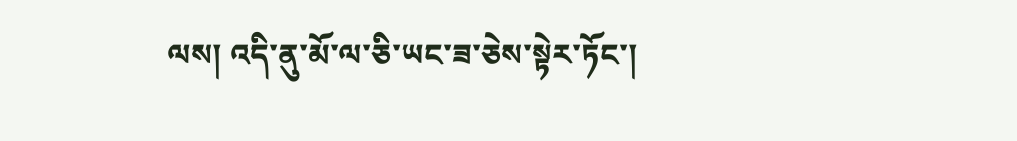ལས། འདི་ནུ་མོ་ལ་ཅི་ཡང་ཟ་ཅེས་སྟེར་ཏོང་།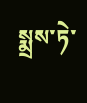སྨྲས་ཏེ་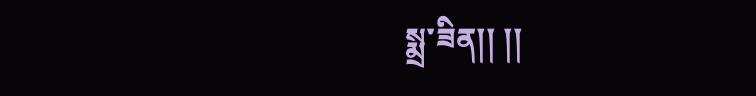སྨྲ་ཟིན།། །།